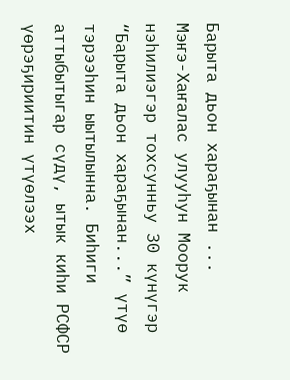Барыта дьон хараҕынан ...
Мэҥэ-Хаҥалас улууһун Моорук нэһилиэгэр тохсунньу 30 күнүгэр “Барыта дьон хараҕынан...” үтүө тэрээһин ыытылынна. Биһиги аттыбытыгар сүдү, ытык киһи РСФСР үөрэҕириитин үтүөлээх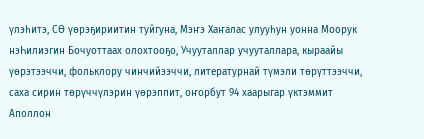үлэһитэ, СӨ үөрэҕириитин туйгуна, Мэҥэ Хаҥалас улууһун уонна Моорук нэҺилиэгин Бочуоттаах олохтооҕо, Учууталлар учууталлара, кыраайы үөрэтээччи, фольклору чинчийээччи, литературнай түмэли төрүттээччи, саха сирин төрүччүлэрин үөрэппит, оҥорбут 94 хаарыгар үктэммит Аполлон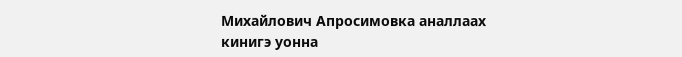Михайлович Апросимовка аналлаах кинигэ уонна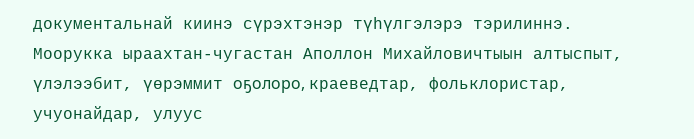документальнай киинэ сүрэхтэнэр түһүлгэлэрэ тэрилиннэ. Моорукка ыраахтан-чугастан Аполлон Михайловичтыын алтыспыт, үлэлээбит, үөрэммит оҕолоро, краеведтар, фольклористар, учуонайдар, улуус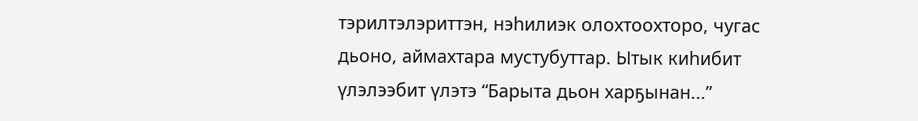тэрилтэлэриттэн, нэһилиэк олохтоохторо, чугас дьоно, аймахтара мустубуттар. Ытык киһибит үлэлээбит үлэтэ “Барыта дьон харҕынан...”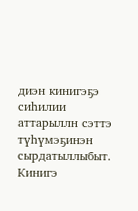диэн кинигэҕэ сиһилии аттарыллн сэттэ түһүмэҕинэн сырдатыллыбыт. Кинигэ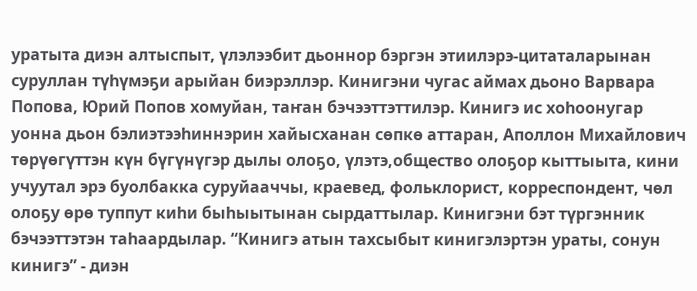уратыта диэн алтыспыт, үлэлээбит дьоннор бэргэн этиилэрэ-цитаталарынан суруллан түһүмэҕи арыйан биэрэллэр. Кинигэни чугас аймах дьоно Варвара Попова, Юрий Попов хомуйан, таҥан бэчээттэттилэр. Кинигэ ис хоһоонугар уонна дьон бэлиэтээһиннэрин хайысханан сөпкө аттаран, Аполлон Михайлович төрүөгүттэн күн бүгүнүгэр дылы олоҕо, үлэтэ,общество олоҕор кыттыыта, кини учуутал эрэ буолбакка суруйааччы, краевед, фольклорист, корреспондент, чөл олоҕу өрө туппут киһи быһыытынан сырдаттылар. Кинигэни бэт түргэнник бэчээттэтэн таһаардылар. “Кинигэ атын тахсыбыт кинигэлэртэн ураты, сонун кинигэ” - диэн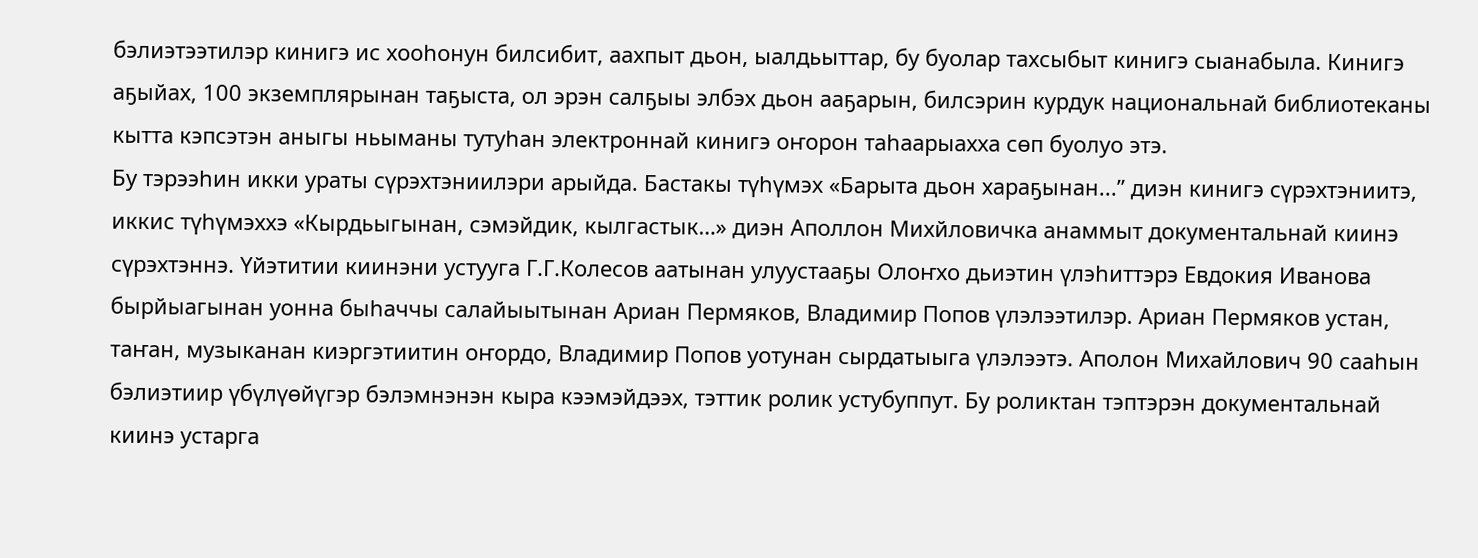бэлиэтээтилэр кинигэ ис хооһонун билсибит, аахпыт дьон, ыалдьыттар, бу буолар тахсыбыт кинигэ сыанабыла. Кинигэ аҕыйах, 100 экземплярынан таҕыста, ол эрэн салҕыы элбэх дьон ааҕарын, билсэрин курдук национальнай библиотеканы кытта кэпсэтэн аныгы ньыманы тутуһан электроннай кинигэ оҥорон таһаарыахха сөп буолуо этэ.
Бу тэрээһин икки ураты сүрэхтэниилэри арыйда. Бастакы түһүмэх «Барыта дьон хараҕынан...” диэн кинигэ сүрэхтэниитэ, иккис түһүмэххэ «Кырдьыгынан, сэмэйдик, кылгастык…» диэн Аполлон Михйловичка анаммыт документальнай киинэ сүрэхтэннэ. Үйэтитии киинэни устууга Г.Г.Колесов аатынан улуустааҕы Олоҥхо дьиэтин үлэһиттэрэ Евдокия Иванова бырйыагынан уонна быһаччы салайыытынан Ариан Пермяков, Владимир Попов үлэлээтилэр. Ариан Пермяков устан, таҥан, музыканан киэргэтиитин оҥордо, Владимир Попов уотунан сырдатыыга үлэлээтэ. Аполон Михайлович 90 сааһын бэлиэтиир үбүлүөйүгэр бэлэмнэнэн кыра кээмэйдээх, тэттик ролик устубуппут. Бу роликтан тэптэрэн документальнай киинэ устарга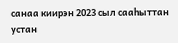санаа киирэн 2023 сыл сааһыттан устан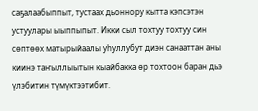саҕалаабыппыт, тустаах дьоннору кытта кэпсэтэн устуулары ыыппыпыт. Икки сыл тохтуу тохтуу син сөптөөх матырыйаалы уһуллубут диэн санааттан аны киинэ таҥыллыытын кыайбакка өр тохтоон баран дьэ үлэбитин түмүктээтибит.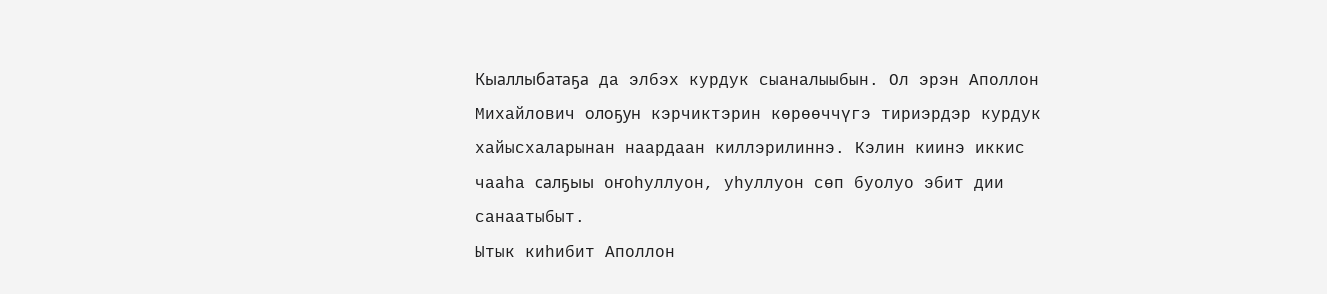Кыаллыбатаҕа да элбэх курдук сыаналыыбын. Ол эрэн Аполлон Михайлович олоҕун кэрчиктэрин көрөөччүгэ тириэрдэр курдук хайысхаларынан наардаан киллэрилиннэ. Кэлин киинэ иккис чааһа салҕыы оҥоһуллуон, уһуллуон сөп буолуо эбит дии санаатыбыт.
Ытык киһибит Аполлон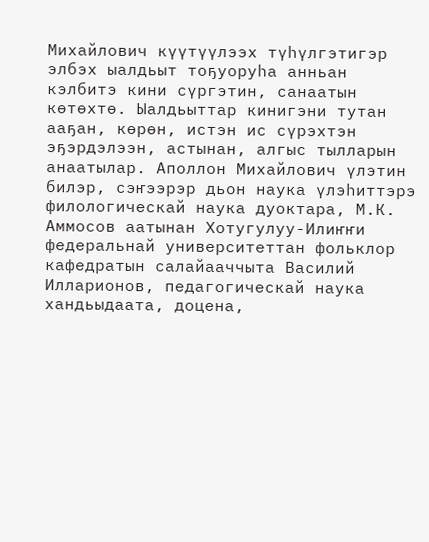Михайлович күүтүүлээх түһүлгэтигэр элбэх ыалдьыт тоҕуоруһа анньан кэлбитэ кини сүргэтин, санаатын көтөхтө. Ыалдьыттар кинигэни тутан ааҕан, көрөн, истэн ис сүрэхтэн эҕэрдэлээн, астынан, алгыс тылларын анаатылар. Аполлон Михайлович үлэтин билэр, сэҥээрэр дьон наука үлэһиттэрэ филологическай наука дуоктара, М.К. Аммосов аатынан Хотугулуу-Илиҥҥи федеральнай университеттан фольклор кафедратын салайааччыта Василий Илларионов, педагогическай наука хандьыдаата, доцена,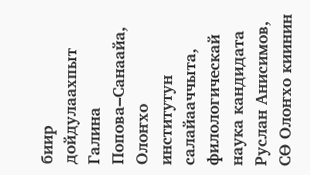биир дойдулаахпыт Галина Попова‒Санаайа, Олоҥхо институтун салайааччыта, филологическай наука кандидата Руслан Анисимов, СӨ Олоҥхо киинин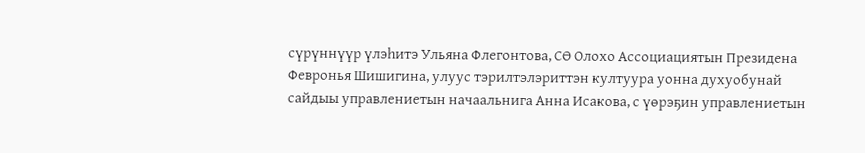сүрүннүүр үлэһитэ Ульяна Флегонтова, СӨ Олохо Ассоциациятын Президена Февронья Шишигина, улуус тэрилтэлэриттэн култуура уонна духуобунай сайдыы управлениетын начаальнига Анна Исакова, с үөрэҕин управлениетын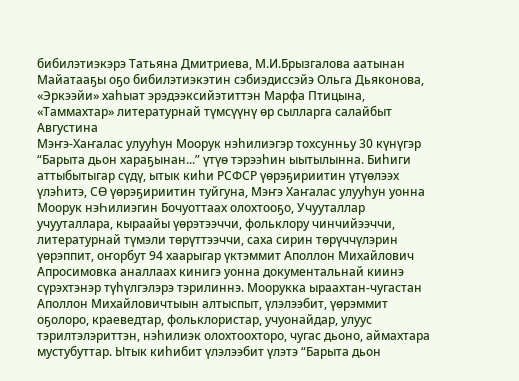бибилэтиэкэрэ Татьяна Дмитриева, М.И.Брызгалова аатынан Майатааҕы оҕо бибилэтиэкэтин сэбиэдиссэйэ Ольга Дьяконова, «Эркээйи» хаһыат эрэдээксийэтиттэн Марфа Птицына, «Таммахтар» литературнай түмсүүнү өр сылларга салайбыт Августина
Мэҥэ-Хаҥалас улууһун Моорук нэһилиэгэр тохсунньу 30 күнүгэр “Барыта дьон хараҕынан...” үтүө тэрээһин ыытылынна. Биһиги аттыбытыгар сүдү, ытык киһи РСФСР үөрэҕириитин үтүөлээх үлэһитэ, СӨ үөрэҕириитин туйгуна, Мэҥэ Хаҥалас улууһун уонна Моорук нэҺилиэгин Бочуоттаах олохтооҕо, Учууталлар учууталлара, кыраайы үөрэтээччи, фольклору чинчийээччи, литературнай түмэли төрүттээччи, саха сирин төрүччүлэрин үөрэппит, оҥорбут 94 хаарыгар үктэммит Аполлон Михайлович Апросимовка аналлаах кинигэ уонна документальнай киинэ сүрэхтэнэр түһүлгэлэрэ тэрилиннэ. Моорукка ыраахтан-чугастан Аполлон Михайловичтыын алтыспыт, үлэлээбит, үөрэммит оҕолоро, краеведтар, фольклористар, учуонайдар, улуус тэрилтэлэриттэн, нэһилиэк олохтоохторо, чугас дьоно, аймахтара мустубуттар. Ытык киһибит үлэлээбит үлэтэ “Барыта дьон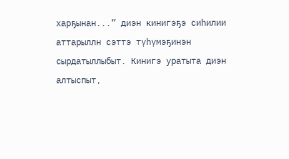харҕынан...” диэн кинигэҕэ сиһилии аттарыллн сэттэ түһүмэҕинэн сырдатыллыбыт. Кинигэ уратыта диэн алтыспыт,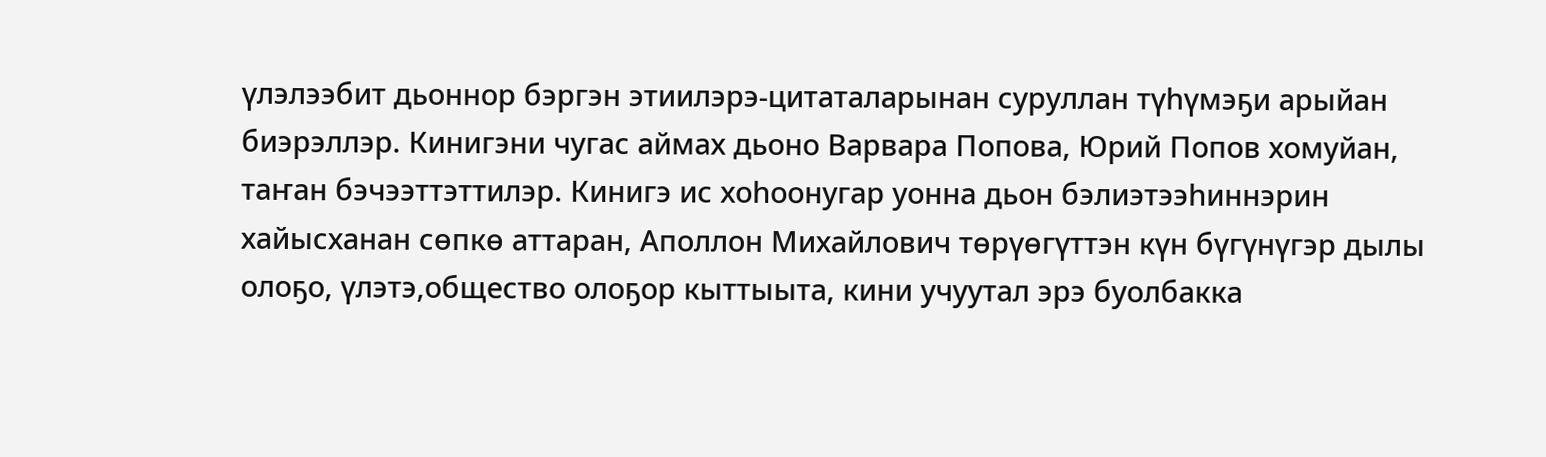үлэлээбит дьоннор бэргэн этиилэрэ-цитаталарынан суруллан түһүмэҕи арыйан биэрэллэр. Кинигэни чугас аймах дьоно Варвара Попова, Юрий Попов хомуйан, таҥан бэчээттэттилэр. Кинигэ ис хоһоонугар уонна дьон бэлиэтээһиннэрин хайысханан сөпкө аттаран, Аполлон Михайлович төрүөгүттэн күн бүгүнүгэр дылы олоҕо, үлэтэ,общество олоҕор кыттыыта, кини учуутал эрэ буолбакка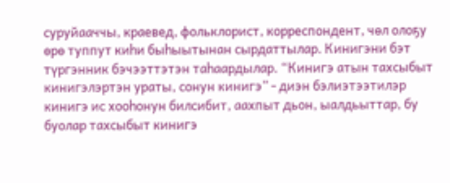суруйааччы, краевед, фольклорист, корреспондент, чөл олоҕу өрө туппут киһи быһыытынан сырдаттылар. Кинигэни бэт түргэнник бэчээттэтэн таһаардылар. “Кинигэ атын тахсыбыт кинигэлэртэн ураты, сонун кинигэ” - диэн бэлиэтээтилэр кинигэ ис хооһонун билсибит, аахпыт дьон, ыалдьыттар, бу буолар тахсыбыт кинигэ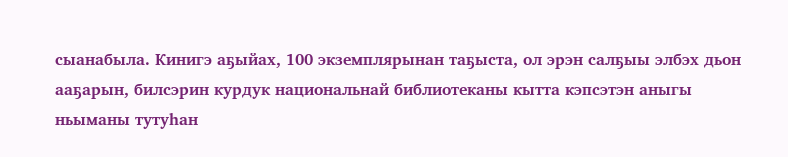сыанабыла. Кинигэ аҕыйах, 100 экземплярынан таҕыста, ол эрэн салҕыы элбэх дьон ааҕарын, билсэрин курдук национальнай библиотеканы кытта кэпсэтэн аныгы ньыманы тутуһан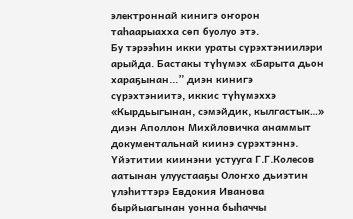электроннай кинигэ оҥорон таһаарыахха сөп буолуо этэ.
Бу тэрээһин икки ураты сүрэхтэниилэри арыйда. Бастакы түһүмэх «Барыта дьон хараҕынан...” диэн кинигэ сүрэхтэниитэ, иккис түһүмэххэ «Кырдьыгынан, сэмэйдик, кылгастык…» диэн Аполлон Михйловичка анаммыт документальнай киинэ сүрэхтэннэ. Үйэтитии киинэни устууга Г.Г.Колесов аатынан улуустааҕы Олоҥхо дьиэтин үлэһиттэрэ Евдокия Иванова бырйыагынан уонна быһаччы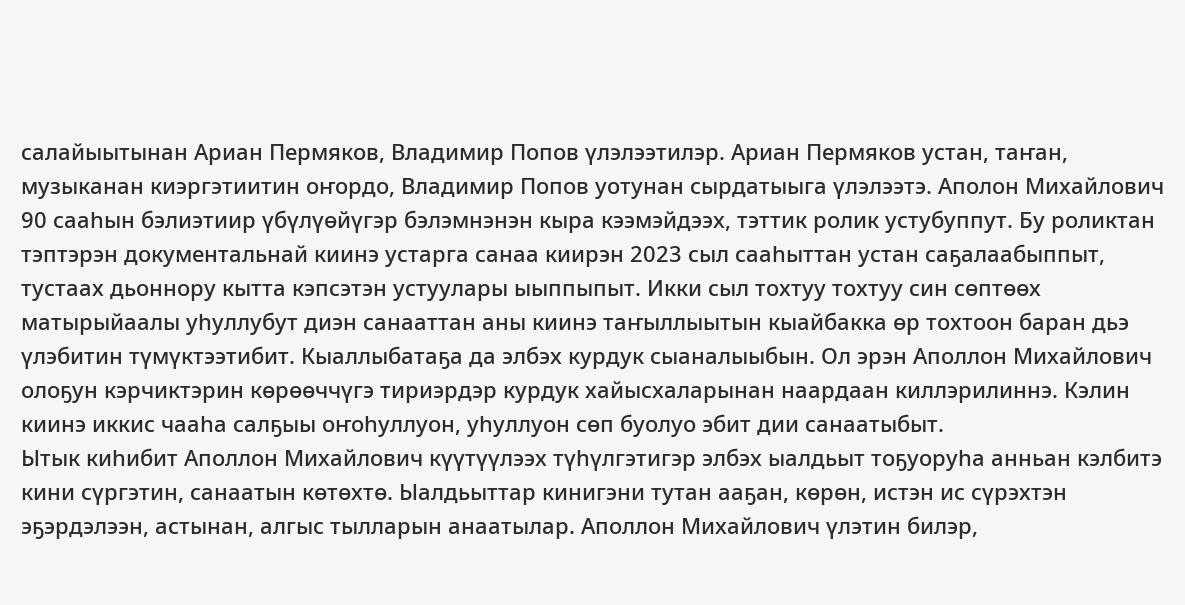салайыытынан Ариан Пермяков, Владимир Попов үлэлээтилэр. Ариан Пермяков устан, таҥан, музыканан киэргэтиитин оҥордо, Владимир Попов уотунан сырдатыыга үлэлээтэ. Аполон Михайлович 90 сааһын бэлиэтиир үбүлүөйүгэр бэлэмнэнэн кыра кээмэйдээх, тэттик ролик устубуппут. Бу роликтан тэптэрэн документальнай киинэ устарга санаа киирэн 2023 сыл сааһыттан устан саҕалаабыппыт, тустаах дьоннору кытта кэпсэтэн устуулары ыыппыпыт. Икки сыл тохтуу тохтуу син сөптөөх матырыйаалы уһуллубут диэн санааттан аны киинэ таҥыллыытын кыайбакка өр тохтоон баран дьэ үлэбитин түмүктээтибит. Кыаллыбатаҕа да элбэх курдук сыаналыыбын. Ол эрэн Аполлон Михайлович олоҕун кэрчиктэрин көрөөччүгэ тириэрдэр курдук хайысхаларынан наардаан киллэрилиннэ. Кэлин киинэ иккис чааһа салҕыы оҥоһуллуон, уһуллуон сөп буолуо эбит дии санаатыбыт.
Ытык киһибит Аполлон Михайлович күүтүүлээх түһүлгэтигэр элбэх ыалдьыт тоҕуоруһа анньан кэлбитэ кини сүргэтин, санаатын көтөхтө. Ыалдьыттар кинигэни тутан ааҕан, көрөн, истэн ис сүрэхтэн эҕэрдэлээн, астынан, алгыс тылларын анаатылар. Аполлон Михайлович үлэтин билэр,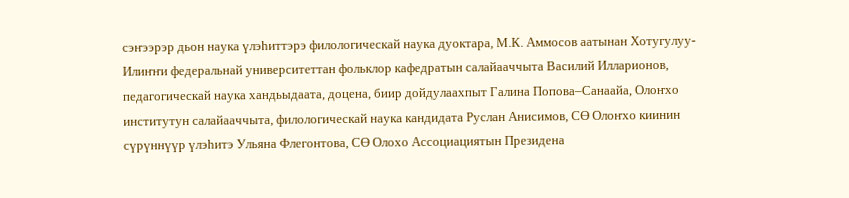сэҥээрэр дьон наука үлэһиттэрэ филологическай наука дуоктара, М.К. Аммосов аатынан Хотугулуу-Илиҥҥи федеральнай университеттан фольклор кафедратын салайааччыта Василий Илларионов, педагогическай наука хандьыдаата, доцена, биир дойдулаахпыт Галина Попова‒Санаайа, Олоҥхо институтун салайааччыта, филологическай наука кандидата Руслан Анисимов, СӨ Олоҥхо киинин сүрүннүүр үлэһитэ Ульяна Флегонтова, СӨ Олохо Ассоциациятын Президена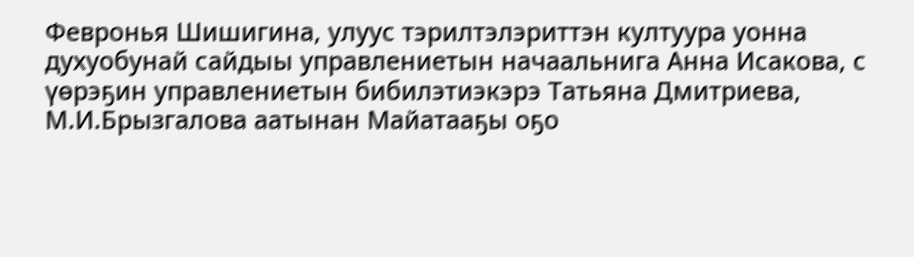Февронья Шишигина, улуус тэрилтэлэриттэн култуура уонна духуобунай сайдыы управлениетын начаальнига Анна Исакова, с үөрэҕин управлениетын бибилэтиэкэрэ Татьяна Дмитриева, М.И.Брызгалова аатынан Майатааҕы оҕо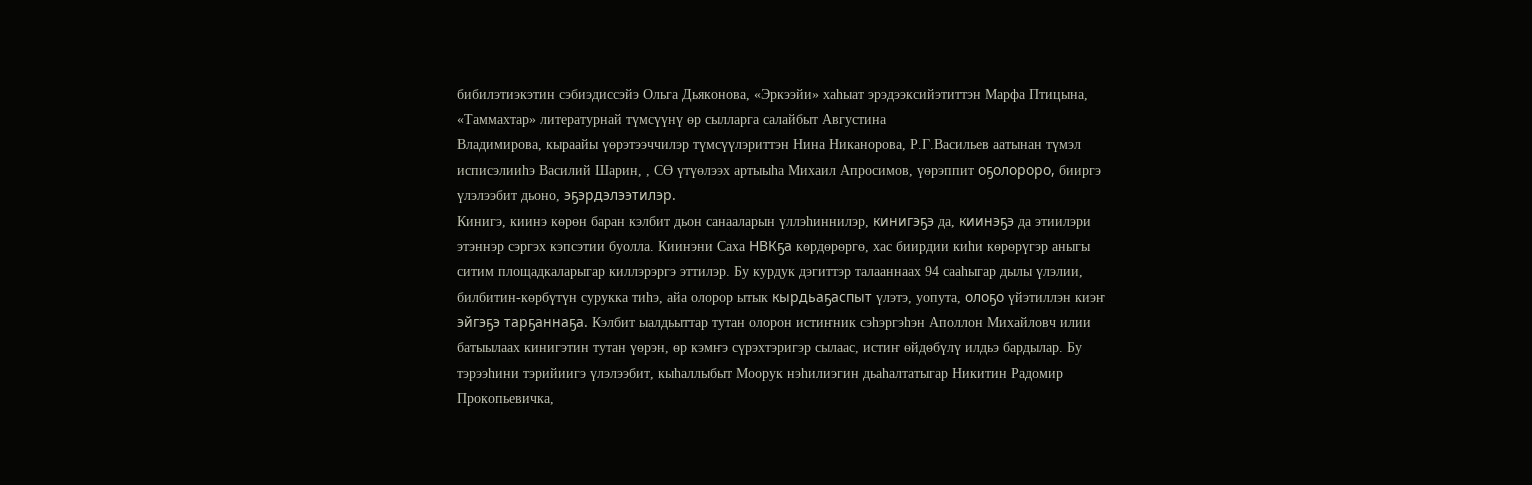бибилэтиэкэтин сэбиэдиссэйэ Ольга Дьяконова, «Эркээйи» хаһыат эрэдээксийэтиттэн Марфа Птицына, «Таммахтар» литературнай түмсүүнү өр сылларга салайбыт Августина
Владимирова, кыраайы үөрэтээччилэр түмсүүлэриттэн Нина Никанорова, Р.Г.Васильев аатынан түмэл исписэлииһэ Василий Шарин, , СӨ үтүөлээх артыыһа Михаил Апросимов, үөрэппит оҕолороро, бииргэ үлэлээбит дьоно, эҕэрдэлээтилэр.
Кинигэ, киинэ көрөн баран кэлбит дьон санааларын үллэһиннилэр, кинигэҕэ да, киинэҕэ да этиилэри этэннэр сэргэх кэпсэтии буолла. Киинэни Саха НВКҕа көрдөрөргө, хас биирдии киһи көрөрүгэр аныгы ситим площадкаларыгар киллэрэргэ эттилэр. Бу курдук дэгиттэр талааннаах 94 сааһыгар дылы үлэлии, билбитин-көрбүтүн сурукка тиһэ, айа олорор ытык кырдьаҕаспыт үлэтэ, уопута, олоҕо үйэтиллэн киэҥ эйгэҕэ тарҕаннаҕа. Кэлбит ыалдьыттар тутан олорон истиҥник сэһэргэһэн Аполлон Михайловч илии батыылаах кинигэтин тутан үөрэн, өр кэмҥэ сүрэхтэригэр сылаас, истиҥ өйдөбүлү илдьэ бардылар. Бу тэрээһини тэрийиигэ үлэлээбит, кыһаллыбыт Моорук нэһилиэгин дьаһалтатыгар Никитин Радомир Прокопьевичка,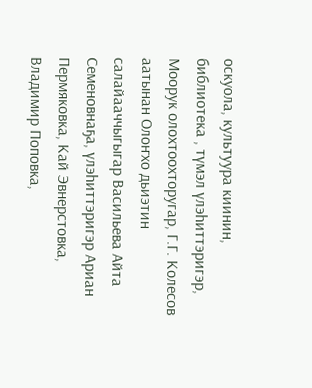оскуола, культуура киинин, библиотека , түмэл үлэһиттэригэр, Моорук олохтоохторугар, Г.Г. Колесов аатынан Олоҥхо дьиэтин салайааччыгыгар Васильева Айта Семеновнаҕа, үлэһиттэригэр Ариан Пермяковка, Кай Эвнерстовка, Владимир Поповка,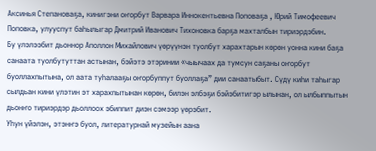Аксинья Степановаҕа, кинигэни оҥорбут Варвара Иннокентьевна Поповаҕа , Юрий Тимофеевич Поповка, улууспут баһылыгар Дмитрий Иванович Тихоновка барҕа махталбын тириэрдэбин.
Бу үлэлээбит дьоннор Аполлон Михайлович үөрүүнэн туолбут харахтарын көрөн уонна кини баҕа санаата туолбутуттан астынан, бэйэтэ этэринии «чыычаах да тумсун саҕаны оҥорбут буоллахпытына, ол аата туһалааҕы оҥорбуппут буоллаҕа” дии санаатыбыт. Сүдү киһи таһыгар сылдьан кини үлэтин эт харахпытынан көрөн, билэн элбэҕи бэйэбитигэр ылынан, ол ылбыппытын дьонҥо тириэрдэр дьоллоох эбиппит диэн сэмээр үөрэбит.
Уһун үйэлэн, этэнҥэ буол, литературнай музейын аана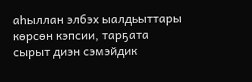аһыллан элбэх ыалдьыттары көрсөн кэпсии, тарҕата сырыт диэн сэмэйдик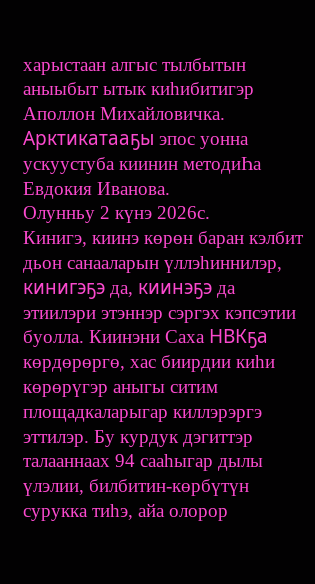харыстаан алгыс тылбытын аныыбыт ытык киһибитигэр Аполлон Михайловичка.
Арктикатааҕы эпос уонна ускуустуба киинин методиҺа
Евдокия Иванова.
Олунньу 2 күнэ 2026с.
Кинигэ, киинэ көрөн баран кэлбит дьон санааларын үллэһиннилэр, кинигэҕэ да, киинэҕэ да этиилэри этэннэр сэргэх кэпсэтии буолла. Киинэни Саха НВКҕа көрдөрөргө, хас биирдии киһи көрөрүгэр аныгы ситим площадкаларыгар киллэрэргэ эттилэр. Бу курдук дэгиттэр талааннаах 94 сааһыгар дылы үлэлии, билбитин-көрбүтүн сурукка тиһэ, айа олорор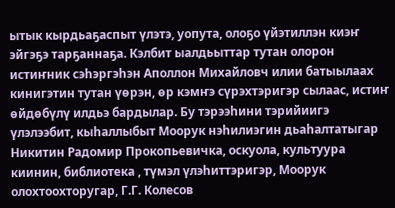ытык кырдьаҕаспыт үлэтэ, уопута, олоҕо үйэтиллэн киэҥ эйгэҕэ тарҕаннаҕа. Кэлбит ыалдьыттар тутан олорон истиҥник сэһэргэһэн Аполлон Михайловч илии батыылаах кинигэтин тутан үөрэн, өр кэмҥэ сүрэхтэригэр сылаас, истиҥ өйдөбүлү илдьэ бардылар. Бу тэрээһини тэрийиигэ үлэлээбит, кыһаллыбыт Моорук нэһилиэгин дьаһалтатыгар Никитин Радомир Прокопьевичка, оскуола, культуура киинин, библиотека , түмэл үлэһиттэригэр, Моорук олохтоохторугар, Г.Г. Колесов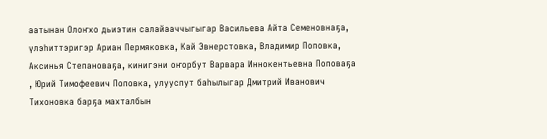аатынан Олоҥхо дьиэтин салайааччыгыгар Васильева Айта Семеновнаҕа, үлэһиттэригэр Ариан Пермяковка, Кай Эвнерстовка, Владимир Поповка, Аксинья Степановаҕа, кинигэни оҥорбут Варвара Иннокентьевна Поповаҕа , Юрий Тимофеевич Поповка, улууспут баһылыгар Дмитрий Иванович Тихоновка барҕа махталбын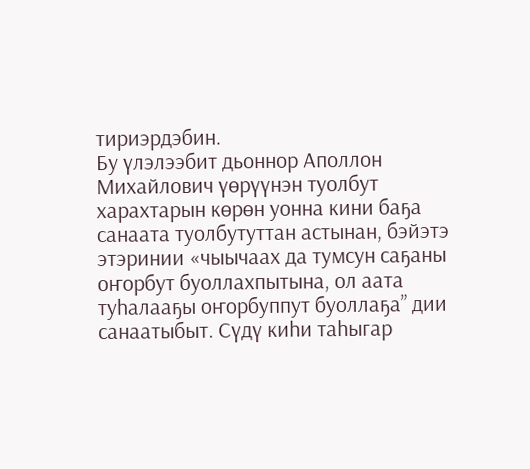тириэрдэбин.
Бу үлэлээбит дьоннор Аполлон Михайлович үөрүүнэн туолбут харахтарын көрөн уонна кини баҕа санаата туолбутуттан астынан, бэйэтэ этэринии «чыычаах да тумсун саҕаны оҥорбут буоллахпытына, ол аата туһалааҕы оҥорбуппут буоллаҕа” дии санаатыбыт. Сүдү киһи таһыгар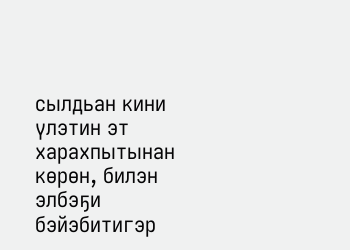сылдьан кини үлэтин эт харахпытынан көрөн, билэн элбэҕи бэйэбитигэр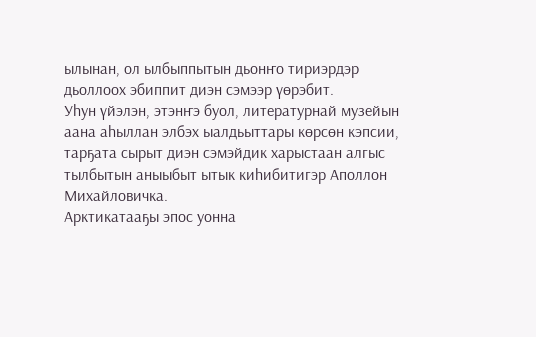ылынан, ол ылбыппытын дьонҥо тириэрдэр дьоллоох эбиппит диэн сэмээр үөрэбит.
Уһун үйэлэн, этэнҥэ буол, литературнай музейын аана аһыллан элбэх ыалдьыттары көрсөн кэпсии, тарҕата сырыт диэн сэмэйдик харыстаан алгыс тылбытын аныыбыт ытык киһибитигэр Аполлон Михайловичка.
Арктикатааҕы эпос уонна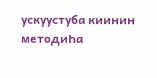ускуустуба киинин методиҺа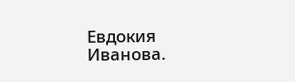Евдокия Иванова.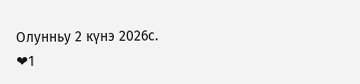Олунньу 2 күнэ 2026с.
❤1